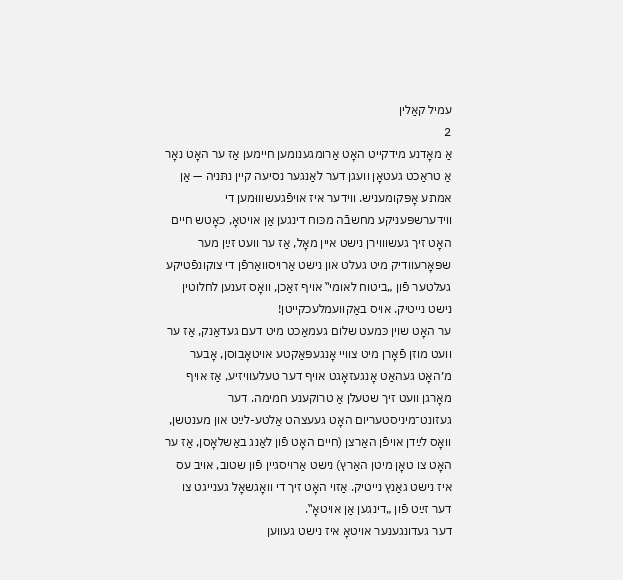עמיל קאַלין
2
אַ מאָדנע מידקייט האָט אַרומגענומען חיימען אַז ער האָט נאָר אַ טראַכט געטאָן וועגן דער לאַנגער נסיעה קיין נתּניה — אַן אמתע אָפּקומעניש. ווידער איז אויפֿגעשוווּמען די ווידערשפּעניקע מחשבֿה מכּוח דינגען אַן אויטאָ, כאָטש חיים האָט זיך געשוווירן נישט איין מאָל, אַז ער וועט זײַן מער שפּאָרעוודיק מיט געלט און נישט אַרויסוואַרפֿן די צוקונפֿטיקע געלטער פֿון „ביטוח לאומי‟ אויף זאַכן, וואָס זענען לחלוטין נישט נייטיק. אויס באַקוועמלעכקייטן!
ער האָט שוין כּמעט שלום געמאַכט מיט דעם געדאַנק, אַז ער וועט מוזן פֿאָרן מיט צוויי אָנגעפּאַקטע אויטאָבוסן, אָבער מ׳האָט געהאַט אָנגעזאָגט אויף דער טעלעוויזיע, אַז אויף מאָרגן וועט זיך שטעלן אַ טרוקענע חמימה. דער געזונט־מיניסטעריום האָט געעצהט אַלטע-לײַט און מענטשן, וואָס לײַדן אויפֿן האַרצן (חיים האָט פֿון לאַנג באַשלאָסן, אַז ער האָט צו טאָן מיטן האַרץ) נישט אַרויסגיין פֿון שטוב, אויב עס איז נישט גאַנץ נייטיק. אַזוי האָט זיך די וואָגשאָל גענייגט צו דער זײַט פֿון „דינגען אַן אויטאָ‟.
דער געדונגענער אויטאָ איז נישט געווען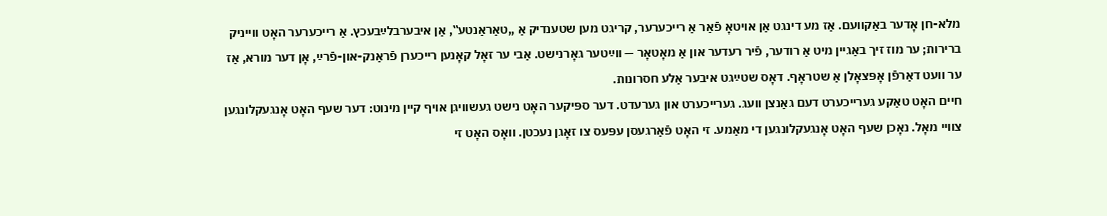מלא-חן אָדער באַקוועם. אַז מע דינגט אַן אויטאָ פֿאַר אַ רייכערער, קריגט מען שטענדיק אַ „טאַראַנטע‟, אַן איבערבלײַבעכץ. אַ רייכערער האָט ווייניק ברירות; ער מוז זיך באַגיין מיט אַ רודער, פֿיר רעדער און אַ מאָטאָר — ווײַטער גאָרנישט. אַבי ער זאָל קאָנען רייכערן פֿראַנק-און-פֿרײַ, אָן דער מורא, אַז ער וועט דאַרפֿן אָפּצאָלן אַ שטראָף. דאָס שטײַגט איבער אַלע חסרונות.
חיים האָט טאַקע גערייכערט דעם גאַנצן וועג. גערייכערט און גערעדט. דער ספּיקער האָט נישט געשוויגן אויף קיין מינוט: דער שעף האָט אָנגעקלונגען צוויי מאָל. נאָכן שעף האָט אָנגעקלונגען די מאַמע. זי האָט פֿאַרגעסן עפּעס צו זאָגן נעכטן. וואָס האָט זי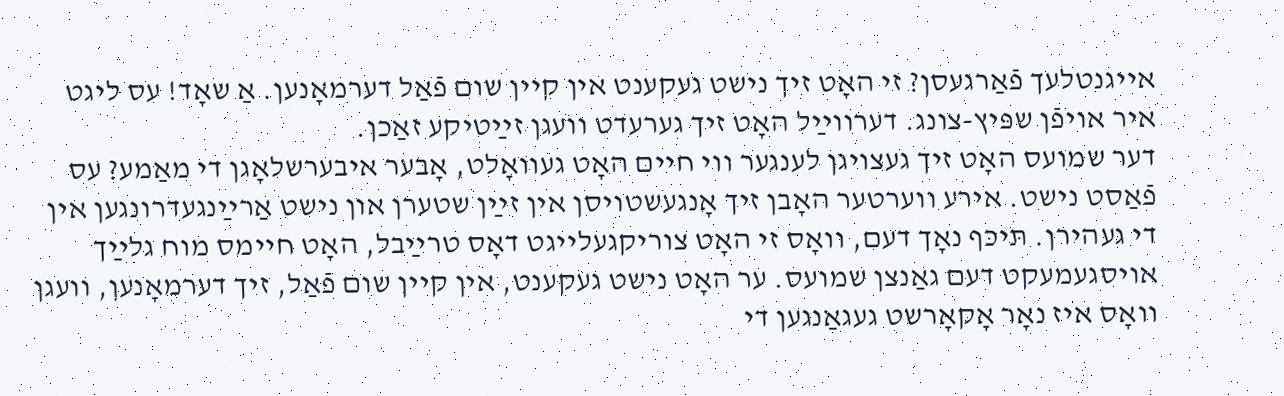אייגנטלעך פֿאַרגעסן? זי האָט זיך נישט געקענט אין קיין שום פֿאַל דערמאָנען. אַ שאָד! עס ליגט איר אויפֿן שפּיץ-צונג. דערווײַל האָט זיך גערעדט וועגן זײַטיקע זאַכן.
דער שמועס האָט זיך געצויגן לענגער ווי חיים האָט געוואָלט, אָבער איבערשלאָגן די מאַמע? עס פֿאַסט נישט. אירע ווערטער האָבן זיך אָנגעשטויסן אין זײַן שטערן און נישט אַרײַנגעדרונגען אין די געהירן. תּיכּף נאָך דעם, וואָס זי האָט צוריקגעלייגט דאָס טרײַבל, האָט חיימס מוח גלײַך אויסגעמעקט דעם גאַנצן שמועס. ער האָט נישט געקענט, אין קיין שום פֿאַל, זיך דערמאָנען, וועגן וואָס איז נאָר אָקאָרשט געגאַנגען די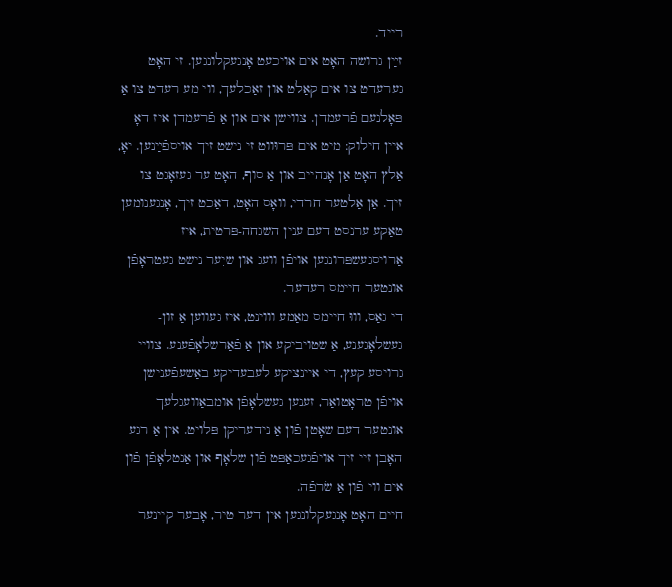רייד.
זײַן גרושה האָט אים אויכעט אָנגעקלונגען. זי האָט גערעדט צו אים קאַלט און זאַכלעך, ווי מע רעדט צו אַ פּאָלנעם פֿרעמדן. צווישן אים און אַ פֿרעמדן איז דאָ איין חילוק: מיט אים פּרוּווט זי נישט זיך אויספֿײַנען. יאָ, אַלץ האָט אַן אָנהייב און אַ סוף, האָט ער געזאָגט צו זיך. אַן אַלטער חרדי, וואָס האָט, דאַכט זיך, אָנגענומען טאַקע ערנסט דעם ענין השגחה-פּרטית, איז אַרויסגעשפּרונגען אויפֿן וועג און שיִער נישט געטראָפֿן אונטער חיימס רעדער.
די גאַס, וווּ חיימס מאַמע וווינט, איז געווען אַ זון-געשלאָגענע, אַ שטויביקע און אַ פֿאַרשלאָפֿענע. צוויי גרויסע קעץ, די איינציקע לעבעדיקע באַשעפֿענישן אויפֿן טראָטואַר, זענען געשלאָפֿן אומבאַוועגלעך אונטער דעם שאָטן פֿון אַ נידעריקן פּלויט. אין אַ רגע האָבן זיי זיך אויפֿגעכאַפּט פֿון שלאָף און אַנטלאָפֿן פֿון אים ווי פֿון אַ שׂרפֿה.
חיים האָט אָנגעקלונגען אין דער טיר, אָבער קיינער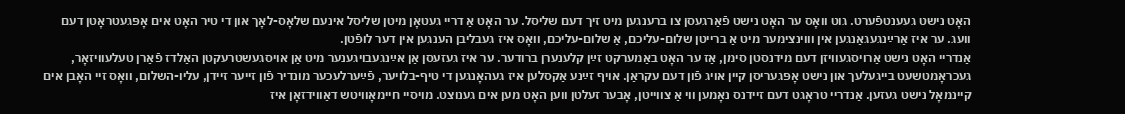האָט נישט געענטפֿערט. גוט וואָס ער האָט נישט פֿאַרגעסן צו ברענגען מיט זיך דעם שליסל. ער האָט אַ דריי געטאָן מיטן שליסל אינעם שלאָס-לאָך און די טיר האָט אים אָפּגעטראָטן דעם וועג. ער איז אַרײַנגעגאַנגען אין וווינצימער מיט אַ ברייטן שלום-עליכם, אַ שלום-עליכם, וואָס איז געבליבן הענגען אין דער לופֿטן.
אַנדריי האָט נישט אַרויסגעוויזן דעם מידנסטן סימן, אַז ער האָט באַמערקט זײַן קלענערן ברודער. ער איז געזעסן אַן אײַנגעבויגענער מיט אַן אויסגעשטרעקטן האַלדז פֿאַרן טעלעוויזאָר, געכראָמטשעט בייגעלעך און נישט אָפּגעריסן קיין אויג פֿון דעם עקראַן. אויף זײַנע אַקסלען איז געהאָנגען די טיף-בלויער, פֿײַערלעכער מונדיר פֿון זייער זיידן, עליו-השלום, וואָס זיי האָבן אים קיינמאָל נישט געזען. אַנדריי טראָגט דעם זיידנס נאָמען ווי אַ צווייטן, אָבער זעלטן ווען האָט מען אים גענוצט. מויסיי חיימאָוויטש דאַווידזאָן איז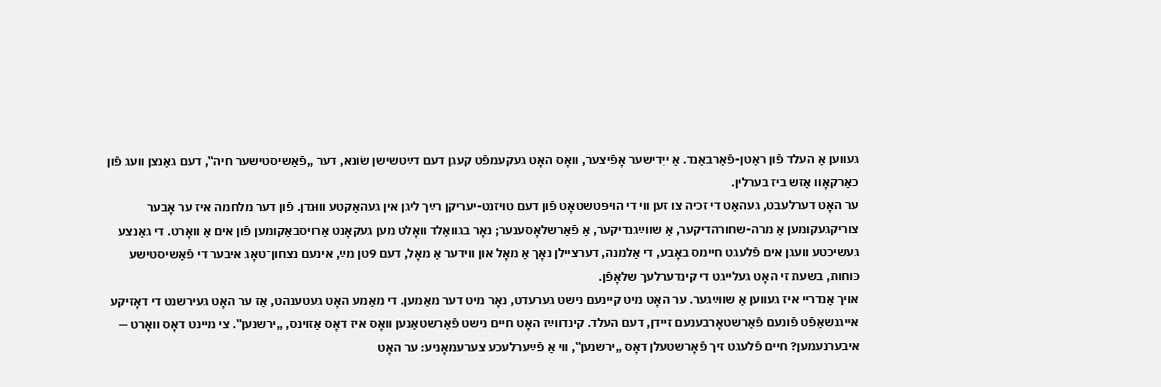געווען אַ העלד פֿון ראַטן-פֿאַרבאַנד. אַ ייִדישער אָפֿיצער, וואָס האָט געקעמפֿט קעגן דעם דײַטשישן שׂונא, דער „פֿאַשיסטישער חיה‟, דעם גאַנצן וועג פֿון כאַרקאָוו אַזש ביז בערלין.
ער האָט דערלעבט, געהאַט די זכיה צו זען ווי די הויפּטשטאָט פֿון דעם טויזנט-יעריקן רײַך ליגן אין געהאַקטע וווּנדן. פֿון דער מלחמה איז ער אָבער צוריקגעקומען אַ מרה-שחורהדיקער, אַ שווײַגנדיקער, אַ פֿאַרשלאָסענער; נאָר בגוואַלד וואָלט מען געקאָנט אַרויסבאַקומען פֿון אים אַ וואָרט. די גאַנצע געשיכטע וועגן אים פֿלעגט חיימס באָבע, די אַלמנה, דערציילן נאָך אַ מאָל און ווידער אַ מאָל, דעם 9טן מײַ, אינעם נצחון־טאָג איבער די פֿאַשיסטישע כּוחות, בשעת זי האָט געלייגט די קינדערלעך שלאָפֿן.
אויך אַנדריי איז געווען אַ שווײַגער. ער האָט מיט קיינעם נישט גערעדט, נאָר מיט דער מאַמען. די מאַמע האָט געטענהט, אַז ער האָט געירשנט די דאָזיקע אייגנשאַפֿט פֿונעם פֿאַרשטאָרבענעם זיידן, דעם העלד. קינדווײַז האָט חיים נישט פֿאַרשטאַנען וואָס איז דאָס אַזוינס, „ירשנען‟. צי מיינט דאָס וואָרט — איבערנעמען? חיים פֿלעגט זיך פֿאָרשטעלן דאָס „ירשנען‟, ווי אַ פֿײַערלעכע צערעמאָניע: ער האָט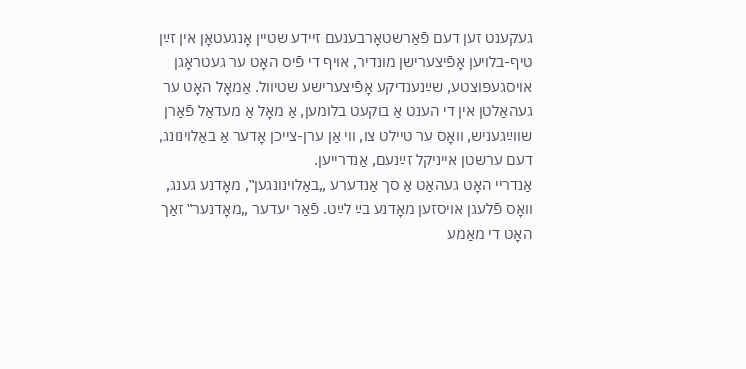געקענט זען דעם פֿאַרשטאָרבענעם זיידע שטיין אָנגעטאָן אין זײַן טיף-בלויען אָפֿיצערישן מונדיר, אויף די פֿיס האָט ער געטראָגן אויסגעפּוצטע, שײַנענדיקע אָפֿיצערישע שטיוול. אַמאָל האָט ער געהאַלטן אין די הענט אַ בוקעט בלומען, אַ מאָל אַ מעדאַל פֿאַרן שווײַגעניש, וואָס ער טיילט צו, ווי אַן ערן-צייכן אָדער אַ באַלוינונג, דעם ערשטן אייניקל זײַנעם, אַנדרייען.
אַנדריי האָט געהאַט אַ סך אַנדערע „באַלוינונגען‟, מאָדנע גענג, וואָס פֿלעגן אויסזען מאָדנע בײַ לײַט. פֿאַר יעדער „מאָדנער‟ זאַך האָט די מאַמע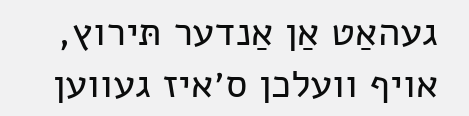געהאַט אַן אַנדער תּירוץ, אויף וועלכן ס׳איז געווען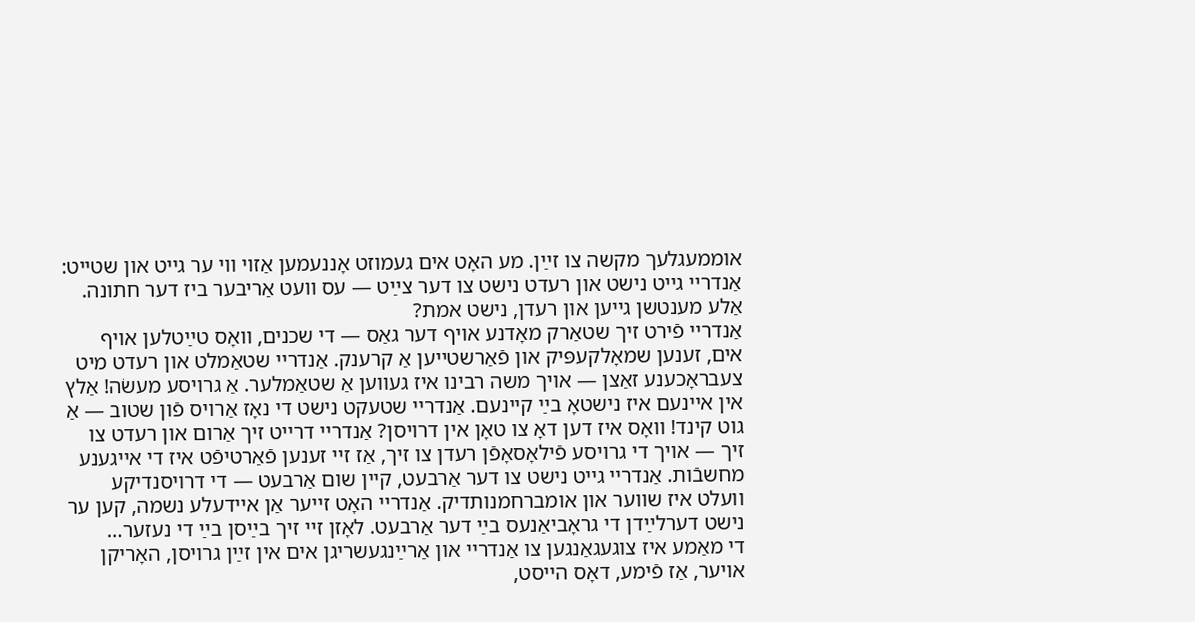אוממעגלעך מקשה צו זײַן. מע האָט אים געמוזט אָננעמען אַזוי ווי ער גייט און שטייט: אַנדריי גייט נישט און רעדט נישט צו דער צײַט — עס וועט אַריבער ביז דער חתונה. אַלע מענטשן גייען און רעדן, נישט אמת?
אַנדריי פֿירט זיך שטאַרק מאָדנע אויף דער גאַס — די שכנים, וואָס טײַטלען אויף אים, זענען שמאָלקעפּיק און פֿאַרשטייען אַ קרענק. אַנדריי שטאַמלט און רעדט מיט צעבראָכענע זאַצן — אויך משה רבינו איז געווען אַ שטאַמלער. אַ גרויסע מעשׂה! אַלץ אין איינעם איז נישטאָ בײַ קיינעם. אַנדריי שטעקט נישט די נאָז אַרויס פֿון שטוב — אַ גוט קינד! וואָס איז דען דאָ צו טאָן אין דרויסן? אַנדריי דרייט זיך אַרום און רעדט צו זיך — אויך די גרויסע פֿילאָסאָפֿן רעדן צו זיך, אַז זיי זענען פֿאַרטיפֿט איז די אייגענע מחשבֿות. אַנדריי גייט נישט צו דער אַרבעט, קיין שום אַרבעט — די דרויסנדיקע וועלט איז שווער און אומברחמנותדיק. אַנדריי האָט זייער אַן איידעלע נשמה, קען ער נישט דערלײַדן די גראָביאַנעס בײַ דער אַרבעט. לאָזן זיי זיך בײַסן בײַ די נעזער…
די מאַמע איז צוגעגאַנגען צו אַנדריי און אַרײַנגעשריגן אים אין זײַן גרויסן, האָריקן אויער, אַז פֿימע, דאָס הייסט,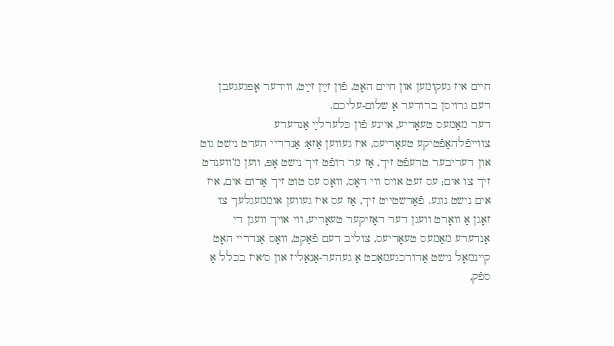חיים איז געקומען און חיים האָט, פֿון זײַן זײַט, ווידער אָפּגעגעבן דעם גרויסן ברודער אַ שלום-עליכם.
דער מאַמעס טעאָריע, איינע פֿון כּלערלײַ אַנדערע צווייפֿלהאַפֿטיקע טעאָריעס, איז געווען אַזאַ: אַנדריי הערט נישט גוט און דעריבער טרעפֿט זיך, אַז ער רופֿט זיך נישט אָפּ, ווען מ’ווענדט זיך צו אים; עס זעט אויס ווי דאָס, וואָס עס טוט זיך אַרום אים, איז אים נישט נוגע. פֿאַרשטייט זיך, אַז עס איז געווען אוממעגלעך צו זאָגן אַ וואָרט וועגן דער דאָזיקער טעאָריע, ווי אויך וועגן די אַנדערע מאַמעס טעאָריעס, צוליב דעם פֿאַקט, וואָס אַנדריי האָט קיינמאָל נישט אַדורכגעמאַכט אַ געהער-אַנאַליז און ס׳איז בכלל אַ ספֿק,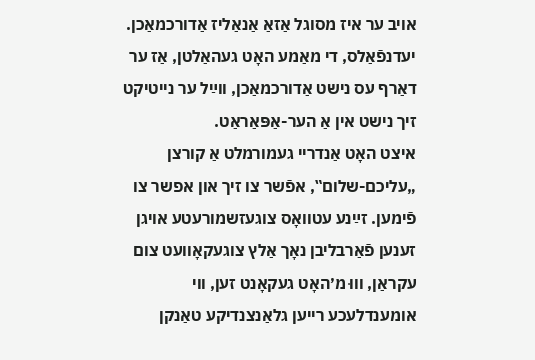אויב ער איז מסוגל אַזאַ אַנאַליז אַדורכמאַכן. יעדנפֿאַלס, די מאַמע האָט געהאַלטן, אַז ער דאַרף עס נישט אַדורכמאַכן, ווײַל ער נייטיקט זיך נישט אין אַ הער-אַפּאַראַט.
איצט האָט אַנדריי געמורמלט אַ קורצן „עליכם-שלום‟, אפֿשר צו זיך און אפשר צו פֿימען. זײַנע עטוואָס צוגעזשמורעטע אויגן זענען פֿאַרבליבן נאָך אַלץ צוגעקאָוועט צום עקראַן, וווּ מ׳האָט געקאָנט זען, ווי אומענדלעכע רייען גלאַנצנדיקע טאַנקן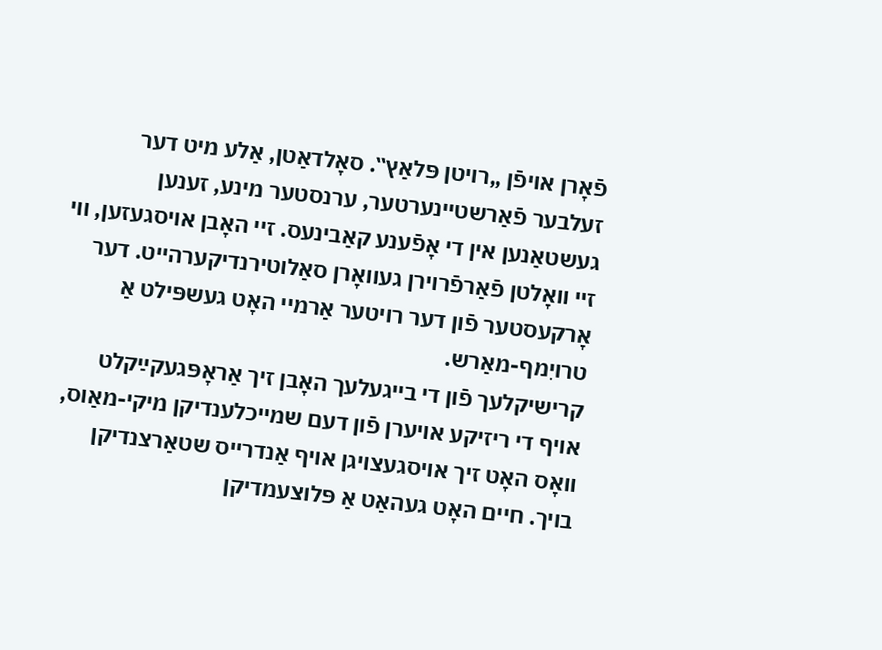פֿאָרן אויפֿן „רויטן פּלאַץ‟. סאָלדאַטן, אַלע מיט דער זעלבער פֿאַרשטיינערטער, ערנסטער מינע, זענען געשטאַנען אין די אָפֿענע קאַבינעס. זיי האָבן אויסגעזען, ווי זיי וואָלטן פֿאַרפֿרוירן געוואָרן סאַלוטירנדיקערהייט. דער אָרקעסטער פֿון דער רויטער אַרמיי האָט געשפּילט אַ טרויִמף-מאַרש.
קרישיקלעך פֿון די בייגעלעך האָבן זיך אַראָפּגעקײַקלט אויף די ריזיקע אויערן פֿון דעם שמייכלענדיקן מיקי-מאַוס, וואָס האָט זיך אויסגעצויגן אויף אַנדרייס שטאַרצנדיקן בויך. חיים האָט געהאַט אַ פּלוצעמדיקן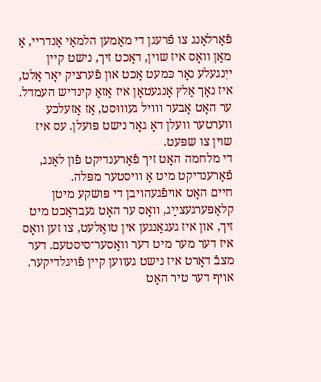פֿאַרלאַנג צו פֿרעגן די מאַמען הלמאַי אַנדריי, אַ מאַן וואָס איז שוין, דאַכט זיך, נישט קיין ייִנגעלע נאָר כּמעט אַכט און פֿערציק יאָר אַלט, איז נאָך אַלץ אָנגעטאָן איז אַזאַ קינדיש העמדל. ער האָט אָבער ווויל געוווּסט, אַז אָזעלכע ווערטער וועלן דאָ גאָר נישט פּועלן. עס איז שוין צו שפּעט.
די מלחמה האָט זיך פֿאַרענדיקט פֿון לאַנג, פֿאַרענדיקט מיט אַ וויסטער מפּלה.
חיים האָט אויפֿגעהויבן די פּושקע מיטן קלאַפּערגעצײַג, וואָס ער האָט געבראַכט מיט זיך, און איז געגאַנגען אין טואַלעט, צו זען וואָס איז דער מער מיט דער וואַסער־סיסטעם. דער מצבֿ דאָרט איז נישט געווען קיין פֿויגלדיקער. אויף דער טיר האָט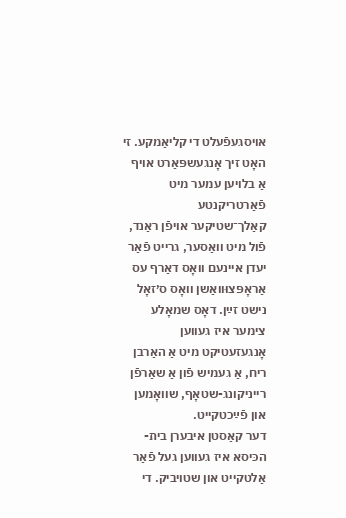אויסגעפֿעלט די קליאַמקע. זי האָט זיך אָנגעשפּאַרט אויף אַ בלויען עמער מיט פֿאַרטריקנטע קאַלך־שטיקער אויפֿן ראַנד, פֿול מיט וואַסער, גרייט פֿאַר יעדן איינעם וואָס דאַרף עס אַראָפּצוּוואַשן וואָס ס׳זאָל נישט זײַן. דאָס שמאָלע צימער איז געווען אָנגעזעטיקט מיט אַ האַרבן ריח, אַ געמיש פֿון אַ שאַרפֿן רייניקונג-שטאָף, שוואָמען און פֿײַכטקייט.
דער קאַסטן איבערן בית-הכּיסא איז געווען געל פֿאַר אַלטקייט און שטויביק. די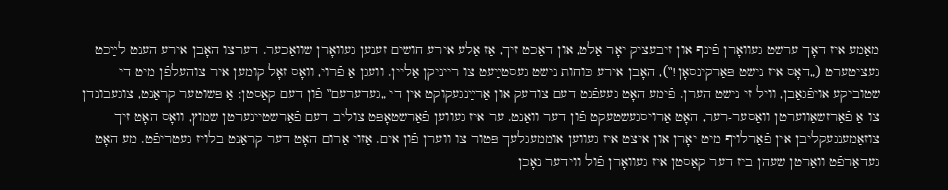מאַמע איז דאָך ערשט געוואָרן פֿינף און זיבעציק יאָר אַלט, און דאַכט זיך, אַז אַלע אירע חושים זענען געוואָרן שוואַכער. דערצו האָבן אירע הענט לײַכט געציטערט („דאָס איז נישט פּאַרקינסאָן!‟), האָבן אירע כּוחות נישט געסטײַעט צו רייניקן אַליין. וועגן אַ פֿרוי, וואָס זאָל קומען איר צוהעלפֿן מיט די שטוביקע אויפֿגאַבן, וויל זי נישט הערן. פֿימע האָט געעפֿנט דעם צודעק און אַרײַנגעקוקט אין די „געדערעם‟ פֿון דעם קאַסטן: אַ פּשוטער קראַנט, צוגעבונדן צו אַ פֿאַרזשאַווערטן וואַסער-רער, האָט אַרויסגעשטעקט פֿון דער וואַנט. ער איז געווען פֿאַרשטאָפּט צוליב דעם פֿאַרשטיינערטן שמוץ, וואָס האָט זיך צוזאַמענגעקליבן אין פֿאַרלויף מיט יאָרן און איצט איז געווען אוממעגלעך פּטור צו ווערן פֿון אים. אַזוי אַרום האָט דער קראַנט בלויז געטריפֿט. מע האָט געדאַרפֿט וואַרטן שעהן ביז דער קאַסטן איז געוואָרן פֿול ווידער נאָכן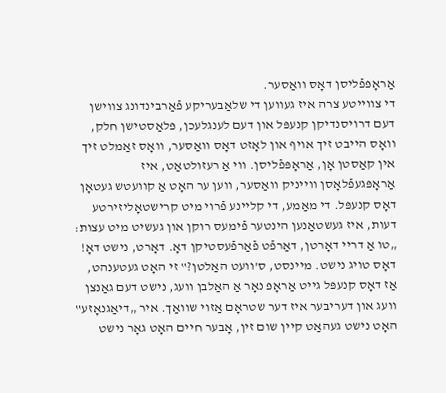אַראָפּפֿליסן דאָס וואַסער.
די צווייטע צרה איז געווען די שלאַבעריקע פֿאַרבינדונג צווישן דעם דרויסנדיקן קנעפּל און דעם לענגלעכן, פּלאַסטישן חלק, וואָס הייבט זיך אויף און לאָזט דאָס וואַסער, וואָס זאַמלט זיך אין קאַסטן אָן, אַראָפּפֿליסן. ווי אַ רעזולטאַט, איז אַראָפּגעפֿלאָסן ווייניק וואַסער, ווען ער האָט אַ קוועטש געטאָן דאָס קנעפּל. די מאַמע, די קליינע פֿרוי מיט קרישטאָליזירטע דעות, איז געשטאַנען הינטער פֿימעס רוקן און געשיט מיט עצות: „טו אַ דריי דאָרטן, דאַרפֿט פֿאַרפֿעסטיקן דאָ. דאָרט, נישט דאָ! דאָס טויג נישט. מיינסט, ס’וועט האַלטן?‟ זי האָט געטענהט, אַז דאָס קנעפּל גייט אַראָפּ נאָר אַ האַלבן וועג, נישט דעם גאַנצן וועג און דעריבער איז דער שטראָם אַזוי שוואַך. איר „דיאַגנאָזע‟ האָט נישט געהאַט קיין שום זין, אָבער חיים האָט גאָר נישט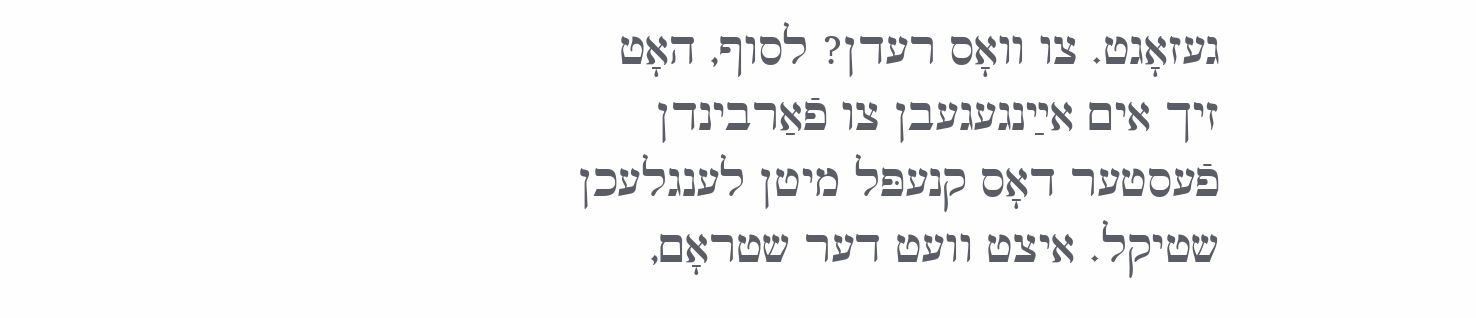געזאָגט. צו וואָס רעדן? לסוף, האָט זיך אים אײַנגעגעבן צו פֿאַרבינדן פֿעסטער דאָס קנעפּל מיטן לענגלעכן שטיקל. איצט וועט דער שטראָם,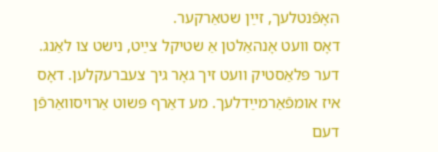האָפֿנטלעך, זײַן שטאַרקער.
דאָס וועט אָנהאַלטן אַ שטיקל צײַט, נישט צו לאַנג. דער פּלאַסטיק וועט זיך גאָר גיך צעברעקלען. דאָס איז אומפֿאַרמײַדלעך. מע דאַרף פּשוט אַרויסוואַרפֿן דעם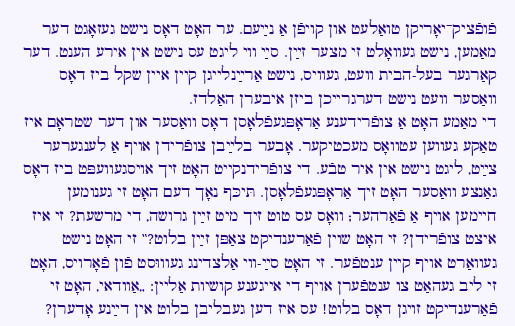פֿופֿציק־יאָריקן טואַלעט און קויפֿן אַ נײַעם. ער האָט דאָס נישט געזאָגט דער מאַמען, נישט געוואָלט זי מצער זײַן. סײַ ווי ליגט עס נישט אין אירע הענט. דער קאַרגער בעל-הבית וועט, געוויס, נישט אַרײַנלייגן קיין איין שקל ביז דאָס וואַסער וועט נישט דערגרייכן ביזן איבערן האַלדז.
די מאַמע האָט אַ צופֿרידענע אַראָפּגעפֿלאָסן דאָס וואַסער און דער שטראָם איז טאַקע געווען עטוואָס מעכטיקער. אָבער בלײַבן צופֿרידן אויף אַ לענגערער צײַט, ליגט נישט אין איר טבֿע. די צופֿרידנקייט האָט זיך אויסגעוועפּט ביז דאָס גאַנצע וואַסער האָט זיך אַראָפּגעפֿלאָסן. תּיכּף נאָך דעם האָט זי גענומען חיימען אויף אַ פֿאַרהער; וואָס עס טוט זיך מיט זײַן גרושה, די מרשעת? זי איז איצט צופֿרידן? זי האָט שוין פֿאַרענדיקט צאַפּן זײַן בלוט?‟ זי האָט נישט געוואַרט אויף קיין ענטפֿער. זי האָט סײַ-ווי אַלצדינג געוווּסט פֿון פֿאָרויס, האָט זי ליב געהאַט צו ענטפֿערן אויף די אייגענע קושיות אַליין: „אַוודאי, האָט זי פֿאַרענדיקט זויגן דאָס בלוט! עס איז דען געבליבן בלוט אין דײַנע אָדערן?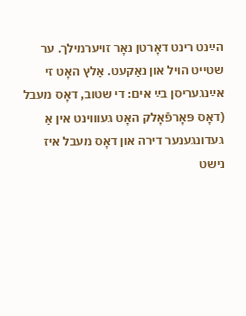הײַנט רינט דאָרטן נאָר זויערמילך. ער שטייט הויל און נאַקעט. אַלץ האָט זי אײַנגעריסן בײַ אים: די שטוב, דאָס מעבל (דאָס פּאָרפֿאָלק האָט געוווינט אין אַ געדונגענער דירה און דאָס מעבל איז נישט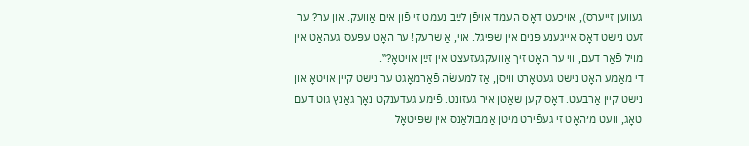געווען זייערס), אויכעט דאָס העמד אויפֿן לײַב נעמט זי פֿון אים אַוועק. און ער? ער זעט נישט דאָס אייגענע פּנים אין שפּיגל. אוי, אַ שרעק! ער האָט עפּעס געהאַט אין מויל פֿאַר דעם, ווי ער האָט זיך אַוועקגעזעצט אין זײַן אויטאָ?‟.
די מאַמע האָט נישט געטאָרט וויסן, אַז למעשׂה פֿאַרמאָגט ער נישט קיין אויטאָ און נישט קיין אַרבעט. דאָס קען שאַטן איר געזונט. פֿימע געדענקט נאָך גאַנץ גוט דעם טאָג, וועט מ׳האָט זי געפֿירט מיטן אַמבולאַנס אין שפּיטאָל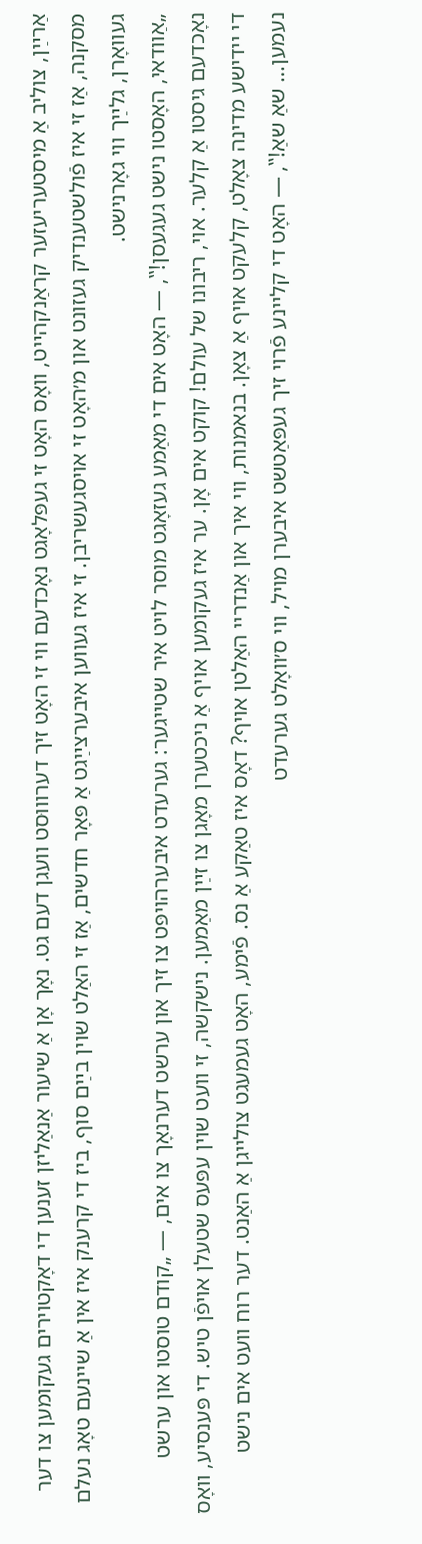אַרײַן, צוליב אַ מיסטעריעזער קראַנקהײט, וואָס האָט זי געפּלאָגט נאָכדעם ווי זי האָט זיך דערוווּסט וועגן דעם גט. נאָך אָן אַ שיעור אַנאַליזן זענען די דאָקטוירים געקומען צו דער מסקנה, אַז זי איז פֿולשטענדיק געזונט און מ׳האָט זי אויסגעשריבן. זי איז געווען איבערצײַגט אַ פּאָר חדשים, אַז זי האַלט שוין בײַם סוף, ביז די קרענק איז אין אַ שיינעם טאָג נעלם געוואָרן, גלײַך ווי גאָרנישט.
„אַוודאי, האָסטו נישט געגעסן!‟, — האָט אים די מאַמע געזאָגט מוסר לויט איר שטייגער: גערעדט איבערהויפּט צו זיך און ערשט דערנאָך צו אים, — „קודם טוסטו און ערשט נאָכדעם גיסטו אַ קלער. אוי, ריבונו של עולם! קוקט אים אָן. ער איז געקומען אויף אַ ניכטערן מאָגן צו זײַן מאַמען. נישקשה, זי וועט שוין עפּעס שטעלן אויפֿן טיש. די פּענסיע, וואָס די יידישע מדינה צאָלט, קלעקט אויף אַ צאָן. בנאמנות, ווי איך און אַנדריי האַלטן אויף? דאָס איז טאַקע אַ נס. פֿימע, האָט געמעגט צולייגן אַ האַנט. דער רוח וועט אים נישט נעמען… שאַ שאַ!‟, — האָט די קליינע פֿרוי זיך געפּאַטשט איבערן מויל, ווי ס׳וואָלט גערעדט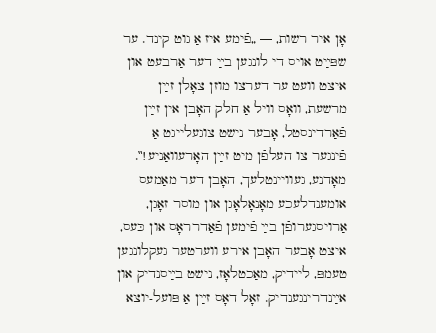אָן איר רשות, — „פֿימע איז אַ גוט קינד. ער שפּײַט אויס די לונגען בײַ דער אַרבעט און איצט וועט ער דערצו מוזן צאָלן זײַן מרשעת, וואָס וויל אַ חלק האָבן אין זײַן פֿאַרדינסטל, אָבער נישט צוגעלייגט אַ פֿינגער צו העלפֿן מיט זײַן האָרעוואַניע!‟.
מאָדנע, געוויינטלעך, האָבן דער מאַמעס אומענדלעכע מאָנאָלאָגן און מוסר זאָגן, אַרויסגערופֿן בײַ פֿימען פֿאַדרראָס און כּעס, איצט אָבער האָבן אירע ווערטער געקלונגען טעמפּ, ליידיק, מאַכטלאָז, נישט בײַסנדיק און אײַנדרינגענדיק. זאָל דאָס זײַן אַ פּועל-יוצא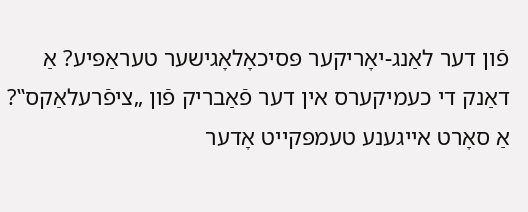פֿון דער לאַנג-יאָריקער פּסיכאָלאָגישער טעראַפּיע? אַ דאַנק די כעמיקערס אין דער פֿאַבריק פֿון „ציפֿרעלאַקס‟? אַ סאָרט אייגענע טעמפּקייט אָדער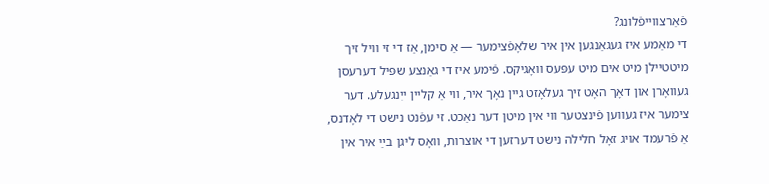פֿאַרצווייפֿלונג?
די מאַמע איז געגאַנגען אין איר שלאָפֿצימער — אַ סימן, אַז די זי וויל זיך מיטטיילן מיט אים מיט עפּעס וואָגיקס. פֿימע איז די גאַנצע שפּיל דערעסן געוואָרן און דאָך האָט זיך געלאָזט גיין נאָך איר, ווי אַ קליין ייִנגעלע. דער צימער איז געווען פֿינצטער ווי אין מיטן דער נאַכט. זי עפֿנט נישט די לאָדנס, אַ פֿרעמד אויג זאָל חלילה נישט דערזען די אוצרות, וואָס ליגן בײַ איר אין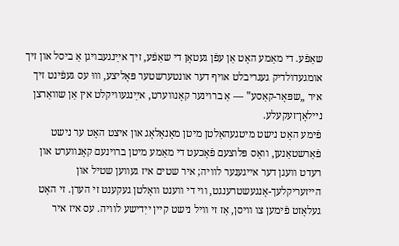שאַפֿע. די מאַמע האָט אַן עפֿן געטאָן די שאַפֿע, זיך אײַנגעבויגן אַ ביסל און זיך אומגעדולדיק געגריבלט אויף דער אונטערשטער פּאָליצע, וווּ עס געפֿינט זיך איר „שפּאָר-קאַסע‟ — אַ ברוינער קאָנווערט, אײַנגעוויקלט אין אַן שוואַרצן נײלאָן־זעקעלע.
פֿימע האָט נישט מיטגעהאַלטן מיטן מאָנאָלאָג און איצט האָט ער נישט פֿאַרשטאַנען, וואָס פּלוצעם פֿאָכעט די מאַמע מיטן ברוינעם קאָנווערט און רעדט וועגן דער אייגענער לוויה; איר שטים איז געווען שטיל און הייזעריקלעך-אָנגעשטרענגט, ווי די ווענט וואָלטן געקענט זי הערן. זי האָט געלאָזט פֿימען צו וויסן, אַז זי וויל נישט קיין ייִדישע לוויה. עס איז איר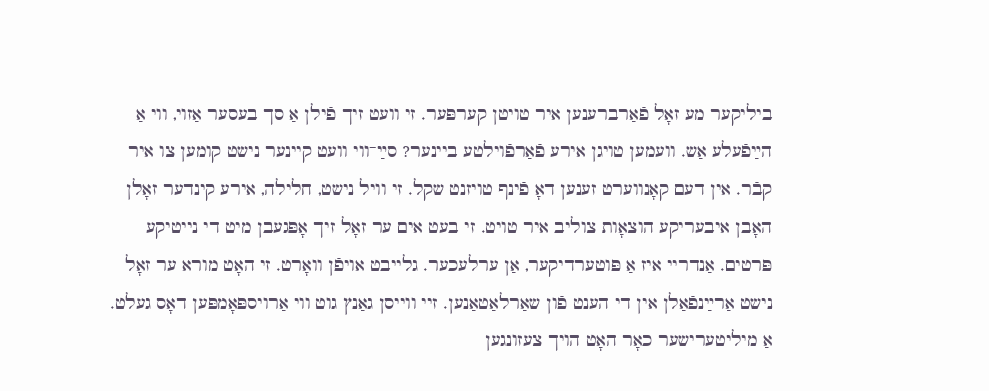ביליקער מע זאָל פֿאַרברענען איר טויטן קערפּער. זי וועט זיך פֿילן אַ סך בעסער אַזוי, ווי אַ הײַפֿעלע אַש. וועמען טויגן אירע פֿאַרפֿוילטע ביינער? סײַ־ווי וועט קיינער נישט קומען צו איר קבֿר. אין דעם קאָנווערט זענען דאָ פֿינף טויזנט שקל. זי וויל נישט, חלילה, אירע קינדער זאָלן האָבן איבעריקע הוצאָות צוליב איר טויט. זי בעט אים ער זאָל זיך אָפּגעבן מיט די נייטיקע פּרטים. אַנדריי איז אַ פּוטערדיקער, אַן ערלעכער. גלייבט אויפֿן וואָרט. זי האָט מורא ער זאָל נישט אַרײַנפֿאַלן אין די הענט פֿון שאַרלאַטאַנען. זיי ווייסן גאַנץ גוט ווי אַרויספּאָמפּען דאָס געלט.
אַ מיליטערישער כאָר האָט הויך צעזונגען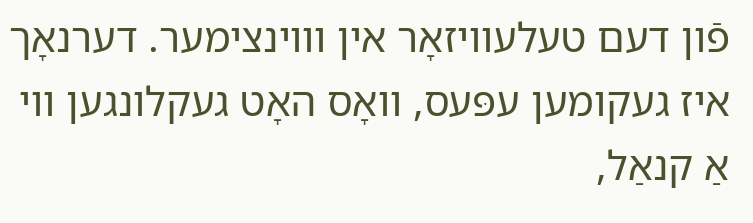פֿון דעם טעלעוויזאָר אין וווינצימער. דערנאָך איז געקומען עפּעס, וואָס האָט געקלונגען ווי אַ קנאַל,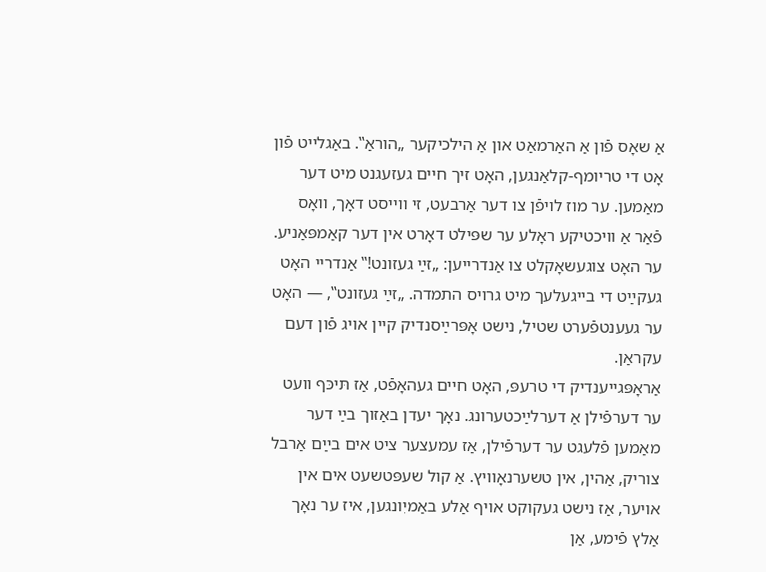אַ שאָס פֿון אַ האַרמאַט און אַ הילכיקער „הוראַ‟. באַגלייט פֿון אָט די טריומף-קלאַנגען, האָט זיך חיים געזעגנט מיט דער מאַמען. ער מוז לויפֿן צו דער אַרבעט, זי ווייסט דאָך, וואָס פֿאַר אַ וויכטיקע ראָלע ער שפּילט דאָרט אין דער קאַמפּאַניע. ער האָט צוגעשאָקלט צו אַנדרייען: „זײַ געזונט!‟ אַנדריי האָט געקײַט די בייגעלעך מיט גרויס התמדה. „זײַ געזונט‟, — האָט ער געענטפֿערט שטיל, נישט אָפּרײַסנדיק קיין אויג פֿון דעם עקראַן.
אַראָפּגייענדיק די טרעפּ, האָט חיים געהאָפֿט, אַז תּיכּף וועט ער דערפֿילן אַ דערלײַכטערונג. נאָך יעדן באַזוך בײַ דער מאַמען פֿלעגט ער דערפֿילן, אַז עמעצער ציט אים בײַם אַרבל צוריק, אַהין, אין טשערנאָוויץ. אַ קול שעפּטשעט אים אין אויער, אַז נישט געקוקט אויף אַלע באַמיִונגען, איז ער נאָך אַלץ פֿימע, אַן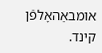אומבאַהאָלפֿן קינד.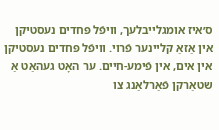ס׳איז אומגלייבלעך, וויפֿל פּחדים נעסטיקן אין אַזאַ קליינער פֿרוי. וויפֿל פּחדים נעסטיקן אין אים, אין פֿימע-חיים. ער האָט געהאַט אַ שטאַרקן פֿאַרלאַנג צו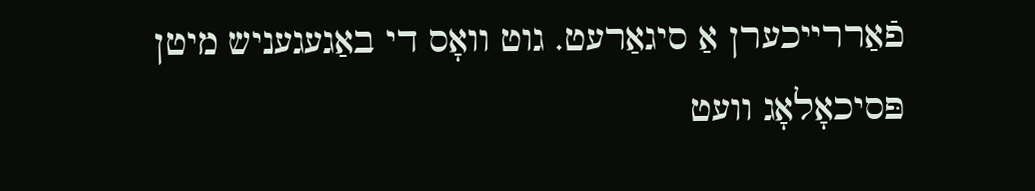פֿאַררייכערן אַ סיגאַרעט. גוט וואָס די באַגעגעניש מיטן פּסיכאָלאָג וועט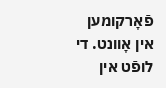פֿאָרקומען אין אָוונט. די לופֿט אין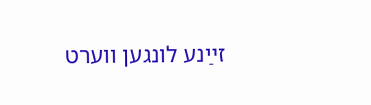זײַנע לונגען ווערט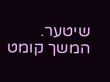שיטער.
המשך קומט